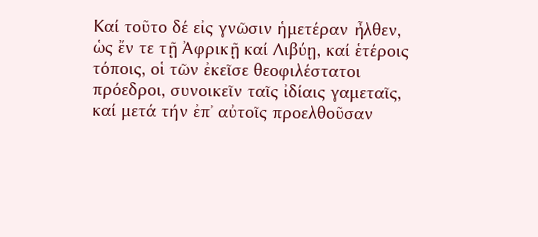Καί τοῦτο δέ εἰς γνῶσιν ἡμετέραν ἦλθεν, ὡς ἔν τε τῇ Ἀφρικῇ καί Λιβύῃ, καί ἑτέροις τόποις, οἱ τῶν ἐκεῖσε θεοφιλέστατοι πρόεδροι, συνοικεῖν ταῖς ἰδίαις γαμεταῖς, καί μετά τήν ἐπ᾿ αὐτοῖς προελθοῦσαν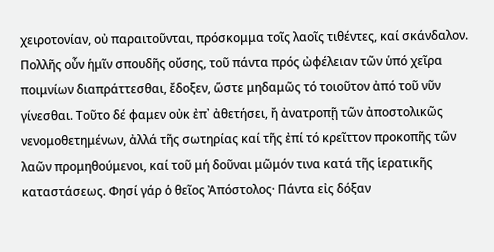χειροτονίαν, οὐ παραιτοῦνται, πρόσκομμα τοῖς λαοῖς τιθέντες, καί σκάνδαλον. Πολλῆς οὖν ἡμῖν σπουδῆς οὔσης, τοῦ πάντα πρός ὠφέλειαν τῶν ὑπό χεῖρα ποιμνίων διαπράττεσθαι, ἔδοξεν, ὥστε μηδαμῶς τό τοιοῦτον ἀπό τοῦ νῦν γίνεσθαι. Τοῦτο δέ φαμεν οὐκ ἐπ᾿ ἀθετήσει, ἤ ἀνατροπῇ τῶν ἀποστολικῶς νενομοθετημένων, ἀλλά τῆς σωτηρίας καί τῆς ἐπί τό κρεῖττον προκοπῆς τῶν λαῶν προμηθούμενοι, καί τοῦ μή δοῦναι μῶμόν τινα κατά τῆς ἱερατικῆς καταστάσεως. Φησί γάρ ὁ θεῖος Ἀπόστολος· Πάντα εἰς δόξαν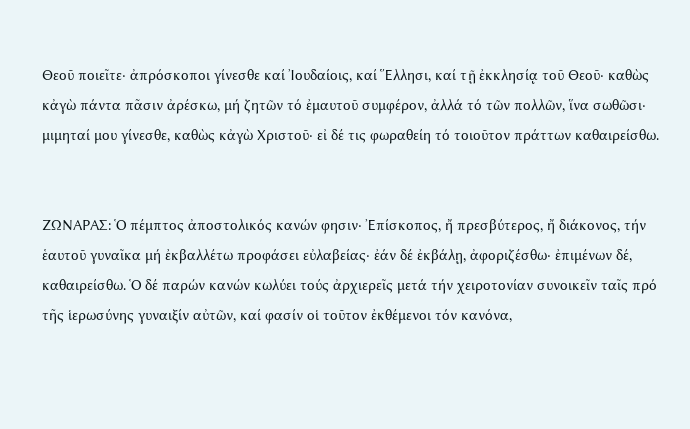Θεοῦ ποιεῖτε· ἀπρόσκοποι γίνεσθε καί Ἰουδαίοις, καί Ἕλλησι, καί τῇ ἐκκλησίᾳ τοῦ Θεοῦ· καθὼς κἀγὼ πάντα πᾶσιν ἀρέσκω, μή ζητῶν τό ἐμαυτοῦ συμφέρον, ἀλλά τό τῶν πολλῶν, ἵνα σωθῶσι· μιμηταί μου γίνεσθε, καθὼς κἀγὼ Χριστοῦ· εἰ δέ τις φωραθείη τό τοιοῦτον πράττων καθαιρείσθω.


ΖΩΝΑΡΑΣ: Ὁ πέμπτος ἀποστολικός κανών φησιν· Ἐπίσκοπος, ἤ πρεσβύτερος, ἤ διάκονος, τήν ἑαυτοῦ γυναῖκα μή ἐκβαλλέτω προφάσει εὐλαβείας· ἐάν δέ ἐκβάλῃ, ἀφοριζέσθω· ἐπιμένων δέ, καθαιρείσθω. Ὁ δέ παρών κανών κωλύει τούς ἀρχιερεῖς μετά τήν χειροτονίαν συνοικεῖν ταῖς πρό τῆς ἱερωσύνης γυναιξίν αὐτῶν, καί φασίν οἱ τοῦτον ἐκθέμενοι τόν κανόνα,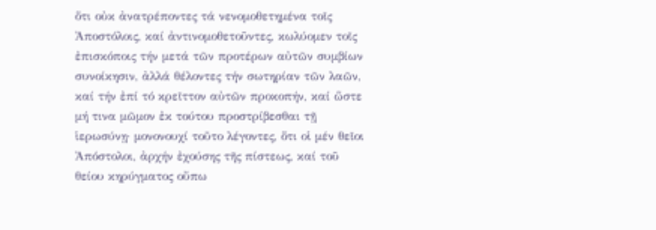ὅτι οὐκ ἀνατρέποντες τά νενομοθετημένα τοῖς Ἀποστόλοις, καί ἀντινομοθετοῦντες, κωλύομεν τοῖς ἐπισκόποις τήν μετά τῶν προτέρων αὐτῶν συμβίων συνοίκησιν, ἀλλά θέλοντες τήν σωτηρίαν τῶν λαῶν, καί τήν ἐπί τό κρεῖττον αὐτῶν προκοπήν, καί ὥστε μή τινα μῶμον ἐκ τούτου προστρίβεσθαι τῇ ἱερωσύνῃ· μονονουχί τοῦτο λέγοντες, ὅτι οἱ μέν θεῖοι Ἀπόστολοι, ἀρχήν ἐχούσης τῆς πίστεως, καί τοῦ θείου κηρύγματος οὔπω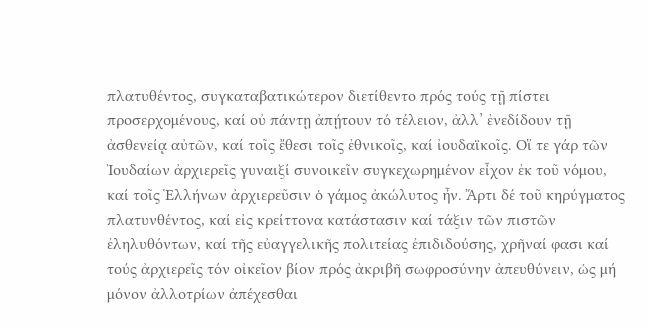πλατυθέντος, συγκαταβατικώτερον διετίθεντο πρός τούς τῇ πίστει προσερχομένους, καί οὐ πάντῃ ἀπῄτουν τό τέλειον, ἀλλ’ ἐνεδίδουν τῇ ἀσθενείᾳ αὐτῶν, καί τοῖς ἔθεσι τοῖς ἐθνικοῖς, καί ἰουδαϊκοῖς. Οἵ τε γάρ τῶν Ἰουδαίων ἀρχιερεῖς γυναιξί συνοικεῖν συγκεχωρημένον εἶχον ἐκ τοῦ νόμου, καί τοῖς Ἑλλήνων ἀρχιερεῦσιν ὁ γάμος ἀκώλυτος ἦν. Ἄρτι δέ τοῦ κηρύγματος πλατυνθέντος, καί εἰς κρείττονα κατάστασιν καί τάξιν τῶν πιστῶν ἐληλυθόντων, καί τῆς εὐαγγελικῆς πολιτείας ἐπιδιδούσης, χρῆναί φασι καί τούς ἀρχιερεῖς τόν οἰκεῖον βίον πρός ἀκριβῆ σωφροσύνην ἀπευθύνειν, ὡς μή μόνον ἀλλοτρίων ἀπέχεσθαι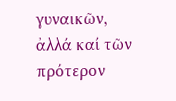γυναικῶν, ἀλλά καί τῶν πρότερον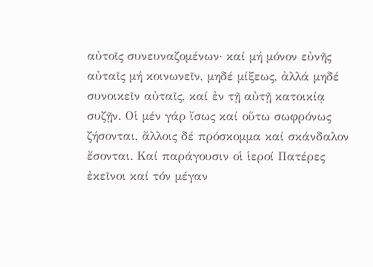αὐτοῖς συνευναζομένων· καί μή μόνον εὐνῆς αὐταῖς μή κοινωνεῖν, μηδέ μίξεως, ἀλλά μηδέ συνοικεῖν αὐταῖς, καί ἐν τῇ αὐτῇ κατοικίᾳ συζῇν. Οἱ μέν γάρ ἴσως καί οὕτω σωφρόνως ζήσονται, ἄλλοις δέ πρόσκομμα καί σκάνδαλον ἔσονται. Καί παράγουσιν οἱ ἱεροί Πατέρες ἐκεῖνοι καί τόν μέγαν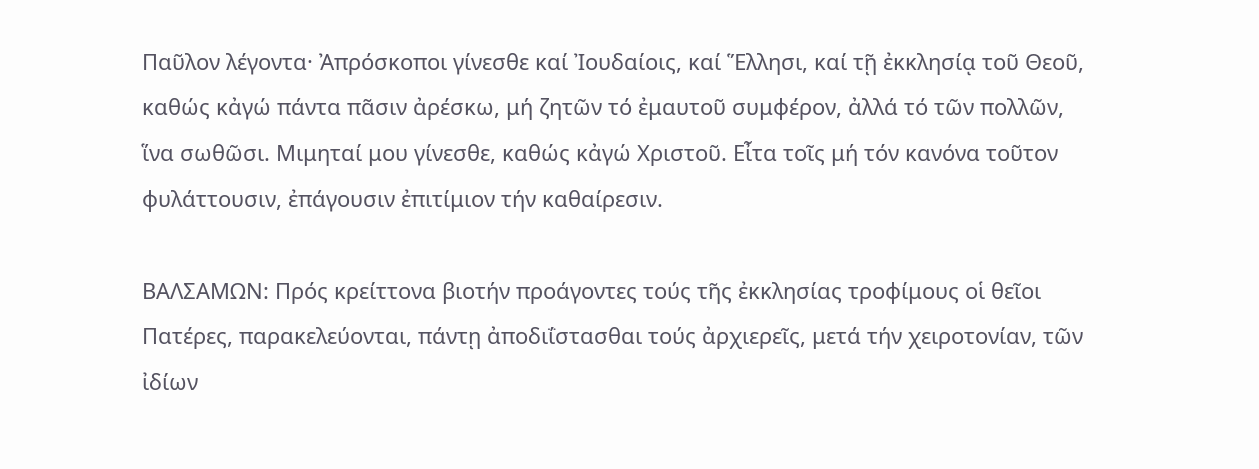Παῦλον λέγοντα· Ἀπρόσκοποι γίνεσθε καί Ἰουδαίοις, καί Ἕλλησι, καί τῇ ἐκκλησίᾳ τοῦ Θεοῦ, καθώς κἀγώ πάντα πᾶσιν ἀρέσκω, μή ζητῶν τό ἐμαυτοῦ συμφέρον, ἀλλά τό τῶν πολλῶν, ἵνα σωθῶσι. Μιμηταί μου γίνεσθε, καθώς κἀγώ Χριστοῦ. Εἶτα τοῖς μή τόν κανόνα τοῦτον φυλάττουσιν, ἐπάγουσιν ἐπιτίμιον τήν καθαίρεσιν.

ΒΑΛΣΑΜΩΝ: Πρός κρείττονα βιοτήν προάγοντες τούς τῆς ἐκκλησίας τροφίμους οἱ θεῖοι Πατέρες, παρακελεύονται, πάντῃ ἀποδιΐστασθαι τούς ἀρχιερεῖς, μετά τήν χειροτονίαν, τῶν ἰδίων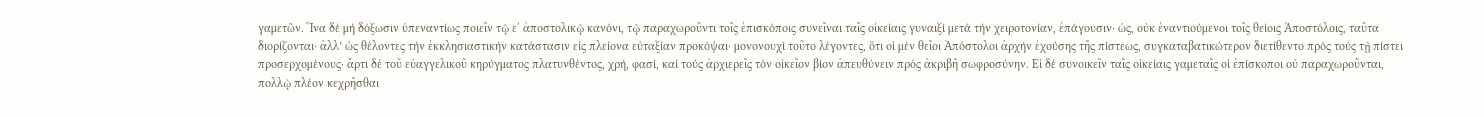γαμετῶν. Ἵνα δέ μή δόξωσιν ὑπεναντίως ποιεῖν τῷ ε΄ ἀποστολικῷ κανόνι, τῷ παραχωροῦντι τοῖς ἐπισκόποις συνεῖναι ταῖς οἰκείαις γυναιξί μετά τήν χειροτονίαν, ἐπάγουσιν· ὡς, οὐκ ἐναντιούμενοι τοῖς θείοις Ἀποστόλοις, ταῦτα διορίζονται· ἀλλ’ ὡς θέλοντες τήν ἐκκλησιαστικήν κατάστασιν εἰς πλείονα εὐταξίαν προκόψαι· μονονουχί τοῦτο λέγοντες, ὅτι οἱ μέν θεῖοι Ἀπόστολοι ἀρχήν ἐχούσης τῆς πίστεως, συγκαταβατικώτερον διετίθεντο πρός τούς τῇ πίστει προσερχομένους· ἄρτι δέ τοῦ εὐαγγελικοῦ κηρύγματος πλατυνθέντος, χρή, φασί, καί τούς ἀρχιερεῖς τόν οἰκεῖον βίον ἀπευθύνειν πρός ἀκριβῆ σωφροσύνην. Εἰ δέ συνοικεῖν ταῖς οἰκείαις γαμεταῖς οἱ ἐπίσκοποι οὐ παραχωροῦνται, πολλῷ πλέον κεχρῆσθαι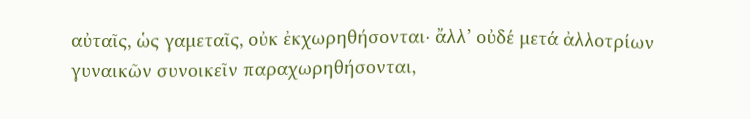αὐταῖς, ὡς γαμεταῖς, οὐκ ἐκχωρηθήσονται∙ ἄλλ’ οὐδέ μετά ἀλλοτρίων γυναικῶν συνοικεῖν παραχωρηθήσονται,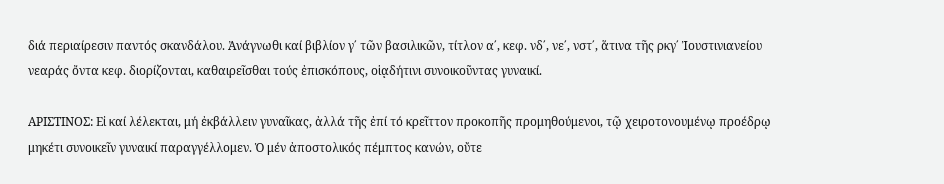διά περιαίρεσιν παντός σκανδάλου. Ἀνάγνωθι καί βιβλίον γ΄ τῶν βασιλικῶν, τίτλον α΄, κεφ. νδ΄, νε΄, νστ΄, ἅτινα τῆς ρκγ΄ Ἰουστινιανείου νεαράς ὄντα κεφ. διορίζονται, καθαιρεῖσθαι τούς ἐπισκόπους, οἱᾳδήτινι συνοικοῦντας γυναικί.

ΑΡΙΣΤΙΝΟΣ: Εἰ καί λέλεκται, μή ἐκβάλλειν γυναῖκας, ἀλλά τῆς ἐπί τό κρεῖττον προκοπῆς προμηθούμενοι, τῷ χειροτονουμένῳ προέδρῳ μηκέτι συνοικεῖν γυναικί παραγγέλλομεν. Ὁ μέν ἀποστολικός πέμπτος κανών, οὔτε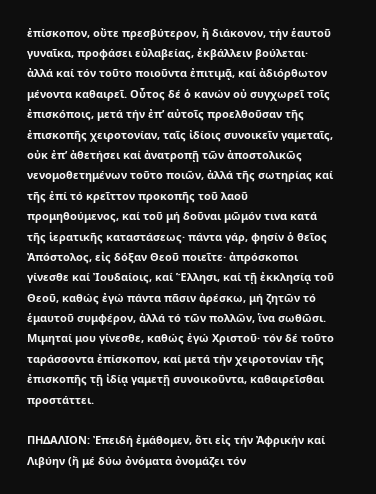ἐπίσκοπον, οὔτε πρεσβύτερον, ἤ διάκονον, τήν ἑαυτοῦ γυναῖκα, προφάσει εὐλαβείας, ἐκβάλλειν βούλεται· ἀλλά καί τόν τοῦτο ποιοῦντα ἐπιτιμᾷ, καί ἀδιόρθωτον μένοντα καθαιρεῖ. Οὗτος δέ ὁ κανών οὐ συγχωρεῖ τοῖς ἐπισκόποις, μετά τήν ἐπ’ αὐτοῖς προελθοῦσαν τῆς ἐπισκοπῆς χειροτονίαν, ταῖς ἰδίοις συνοικεῖν γαμεταῖς, οὐκ ἐπ’ ἀθετήσει καί ἀνατροπῇ τῶν ἀποστολικῶς νενομοθετημένων τοῦτο ποιῶν, ἀλλά τῆς σωτηρίας καί τῆς ἐπί τό κρεῖττον προκοπῆς τοῦ λαοῦ προμηθούμενος, καί τοῦ μή δοῦναι μῶμόν τινα κατά τῆς ἱερατικῆς καταστάσεως· πάντα γάρ, φησίν ὁ θεῖος Ἀπόστολος, εἰς δόξαν Θεοῦ ποιεῖτε· ἀπρόσκοποι γίνεσθε καί Ἰουδαίοις, καί Ἕλλησι, καί τῇ ἐκκλησίᾳ τοῦ Θεοῦ, καθώς ἐγώ πάντα πᾶσιν ἀρέσκω, μή ζητῶν τό ἑμαυτοῦ συμφέρον, ἀλλά τό τῶν πολλῶν, ἵνα σωθῶσι. Μιμηταί μου γίνεσθε, καθώς ἐγώ Χριστοῦ· τόν δέ τοῦτο ταράσσοντα ἐπίσκοπον, καί μετά τήν χειροτονίαν τῆς ἐπισκοπῆς τῇ ἰδίᾳ γαμετῇ συνοικοῦντα, καθαιρεῖσθαι προστάττει.

ΠΗΔΑΛΙΟΝ: Ἐπειδή ἐμάθομεν, ὅτι εἰς τήν Ἀφρικήν καί Λιβύην (ἤ μέ δύω ὀνόματα ὀνομάζει τόν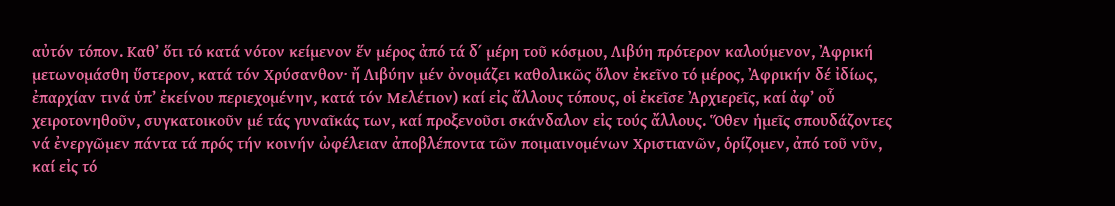αὐτόν τόπον. Καθ’ ὅτι τό κατά νότον κείμενον ἕν μέρος ἀπό τά δ΄ μέρη τοῦ κόσμου, Λιβύη πρότερον καλούμενον, Ἀφρική μετωνομάσθη ὕστερον, κατά τόν Χρύσανθον∙ ἤ Λιβύην μέν ὀνομάζει καθολικῶς ὅλον ἐκεῖνο τό μέρος, Ἀφρικήν δέ ἰδίως, ἐπαρχίαν τινά ὑπ’ ἐκείνου περιεχομένην, κατά τόν Μελέτιον) καί εἰς ἄλλους τόπους, οἱ ἐκεῖσε Ἀρχιερεῖς, καί ἀφ’ οὗ χειροτονηθοῦν, συγκατοικοῦν μέ τάς γυναῖκάς των, καί προξενοῦσι σκάνδαλον εἰς τούς ἄλλους. Ὅθεν ἡμεῖς σπουδάζοντες νά ἐνεργῶμεν πάντα τά πρός τήν κοινήν ὠφέλειαν ἀποβλέποντα τῶν ποιμαινομένων Χριστιανῶν, ὁρίζομεν, ἀπό τοῦ νῦν, καί εἰς τό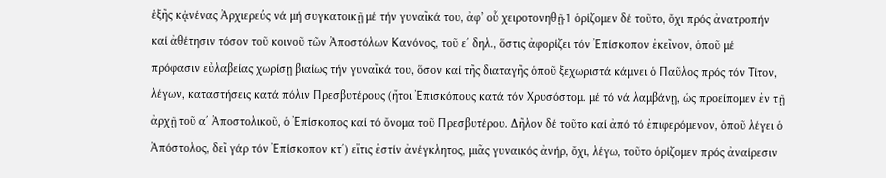ἑξῆς κᾀνένας Ἀρχιερεύς νά μή συγκατοικῇ μέ τήν γυναῖκά του, ἀφ’ οὗ χειροτονηθῇ∙1 ὁρίζομεν δέ τοῦτο, ὄχι πρός ἀνατροπήν καί ἀθέτησιν τόσον τοῦ κοινοῦ τῶν Ἀποστόλων Κανόνος, τοῦ ε΄ δηλ., ὅστις ἀφορίζει τόν Ἐπίσκοπον ἐκεῖνον, ὁποῦ μέ πρόφασιν εὐλαβείας χωρίσῃ βιαίως τήν γυναῖκά του, ὅσον καί τῆς διαταγῆς ὁποῦ ξεχωριστά κάμνει ὁ Παῦλος πρός τόν Τίτον, λέγων, καταστήσεις κατά πόλιν Πρεσβυτέρους (ἤτοι Ἐπισκόπους κατά τόν Χρυσόστομ. μέ τό νά λαμβάνῃ, ὡς προείπομεν ἐν τῇ ἀρχῇ τοῦ α΄ Ἀποστολικοῦ, ὁ Ἐπίσκοπος καί τό ὄνομα τοῦ Πρεσβυτέρου. Δῆλον δέ τοῦτο καί ἀπό τό ἐπιφερόμενον, ὁποῦ λέγει ὁ Ἀπόστολος, δεῖ γάρ τόν Ἐπίσκοπον κτ΄) εἴτις ἐστίν ἀνέγκλητος, μιᾶς γυναικός ἀνήρ, ὄχι, λέγω, τοῦτο ὁρίζομεν πρός ἀναίρεσιν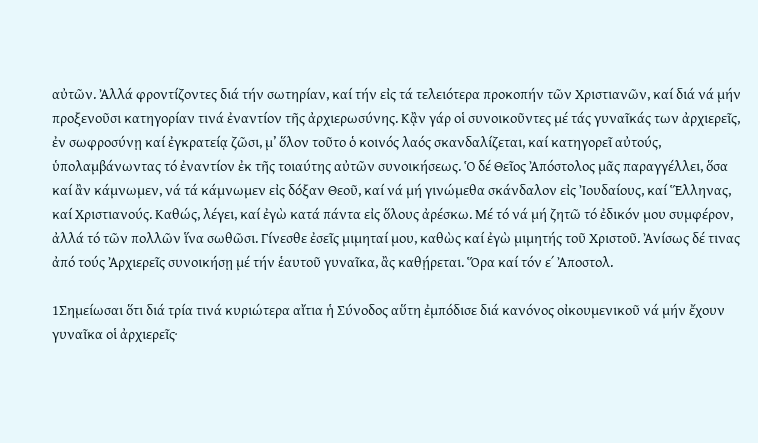αὐτῶν. Ἀλλά φροντίζοντες διά τήν σωτηρίαν, καί τήν εἰς τά τελειότερα προκοπήν τῶν Χριστιανῶν, καί διά νά μήν προξενοῦσι κατηγορίαν τινά ἐναντίον τῆς ἀρχιερωσύνης. Κᾂν γάρ οἱ συνοικοῦντες μέ τάς γυναῖκάς των ἀρχιερεῖς, ἐν σωφροσύνῃ καί ἐγκρατείᾳ ζῶσι, μ’ ὅλον τοῦτο ὁ κοινός λαός σκανδαλίζεται, καί κατηγορεῖ αὐτούς, ὑπολαμβάνωντας τό ἐναντίον ἐκ τῆς τοιαύτης αὐτῶν συνοικήσεως. Ὁ δέ Θεῖος Ἀπόστολος μᾶς παραγγέλλει, ὅσα καί ἂν κάμνωμεν, νά τά κάμνωμεν εἰς δόξαν Θεοῦ, καί νά μή γινώμεθα σκάνδαλον εἰς Ἰουδαίους, καί Ἕλληνας, καί Χριστιανούς. Καθώς, λέγει, καί ἐγὼ κατά πάντα εἰς ὅλους ἀρέσκω. Μέ τό νά μή ζητῶ τό ἐδικόν μου συμφέρον, ἀλλά τό τῶν πολλῶν ἵνα σωθῶσι. Γίνεσθε ἐσεῖς μιμηταί μου, καθὼς καί ἐγὼ μιμητής τοῦ Χριστοῦ. Ἀνίσως δέ τινας ἀπό τούς Ἀρχιερεῖς συνοικήσῃ μέ τήν ἑαυτοῦ γυναῖκα, ἂς καθῄρεται. Ὅρα καί τόν ε΄ Ἀποστολ.

1Σημείωσαι ὅτι διά τρία τινά κυριώτερα αἴτια ἡ Σύνοδος αὕτη ἐμπόδισε διά κανόνος οἰκουμενικοῦ νά μήν ἔχουν γυναῖκα οἱ ἀρχιερεῖς∙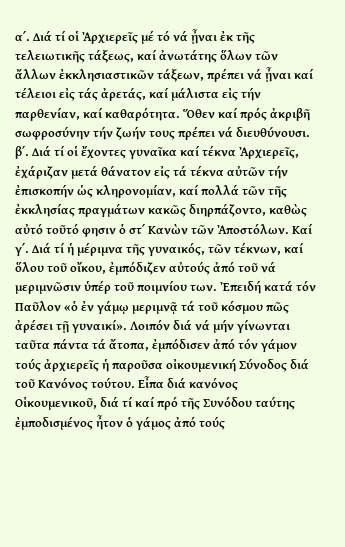α΄. Διά τί οἱ Ἀρχιερεῖς μέ τό νά ᾖναι ἐκ τῆς τελειωτικῆς τάξεως, καί ἀνωτάτης ὅλων τῶν ἄλλων ἐκκλησιαστικῶν τάξεων, πρέπει νά ᾖναι καί τέλειοι εἰς τάς ἀρετάς, καί μάλιστα εἰς τήν παρθενίαν, καί καθαρότητα. Ὅθεν καί πρός ἀκριβῆ σωφροσύνην τήν ζωήν τους πρέπει νά διευθύνουσι. β΄. Διά τί οἱ ἔχοντες γυναῖκα καί τέκνα Ἀρχιερεῖς, ἐχάριζαν μετά θάνατον εἰς τά τέκνα αὐτῶν τήν ἐπισκοπήν ὡς κληρονομίαν, καί πολλά τῶν τῆς ἐκκλησίας πραγμάτων κακῶς διηρπάζοντο, καθὼς αὐτό τοῦτό φησιν ὁ στ΄ Κανὼν τῶν Ἀποστόλων. Καί γ΄. Διά τί ἡ μέριμνα τῆς γυναικός, τῶν τέκνων, καί ὅλου τοῦ οἴκου, ἐμπόδιζεν αὐτούς ἀπό τοῦ νά μεριμνῶσιν ὑπέρ τοῦ ποιμνίου των. Ἐπειδή κατά τόν Παῦλον «ὁ ἐν γάμῳ μεριμνᾷ τά τοῦ κόσμου πῶς ἀρέσει τῇ γυναικί». Λοιπόν διά νά μήν γίνωνται ταῦτα πάντα τά ἄτοπα, ἐμπόδισεν ἀπό τόν γάμον τούς ἀρχιερεῖς ἡ παροῦσα οἰκουμενική Σύνοδος διά τοῦ Κανόνος τούτου. Εἶπα διά κανόνος Οἰκουμενικοῦ, διά τί καί πρό τῆς Συνόδου ταύτης ἐμποδισμένος ἦτον ὁ γάμος ἀπό τούς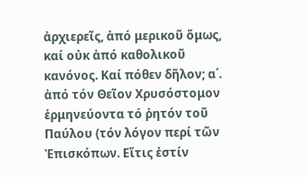ἀρχιερεῖς, ἀπό μερικοῦ ὅμως, καί οὐκ ἀπό καθολικοῦ κανόνος. Καί πόθεν δῆλον; α΄. ἀπό τόν Θεῖον Χρυσόστομον ἑρμηνεύοντα τό ῥητόν τοῦ Παύλου (τόν λόγον περί τῶν Ἐπισκόπων. Εἴτις ἐστίν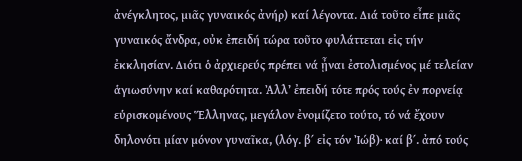ἀνέγκλητος, μιᾶς γυναικός ἀνήρ) καί λέγοντα. Διά τοῦτο εἶπε μιᾶς γυναικός ἄνδρα, οὐκ ἐπειδή τώρα τοῦτο φυλάττεται εἰς τήν ἐκκλησίαν. Διότι ὁ ἀρχιερεύς πρέπει νά ᾖναι ἐστολισμένος μέ τελείαν ἁγιωσύνην καί καθαρότητα. Ἀλλ’ ἐπειδή τότε πρός τούς ἐν πορνείᾳ εὑρισκομένους Ἕλληνας, μεγάλον ἐνομίζετο τούτο, τό νά ἔχουν δηλονότι μίαν μόνον γυναῖκα, (λόγ. β΄ εἰς τόν Ἰώβ)∙ καί β΄. ἀπό τούς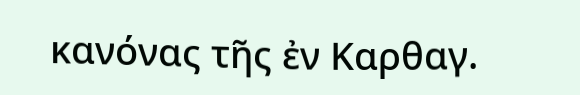κανόνας τῆς ἐν Καρθαγ.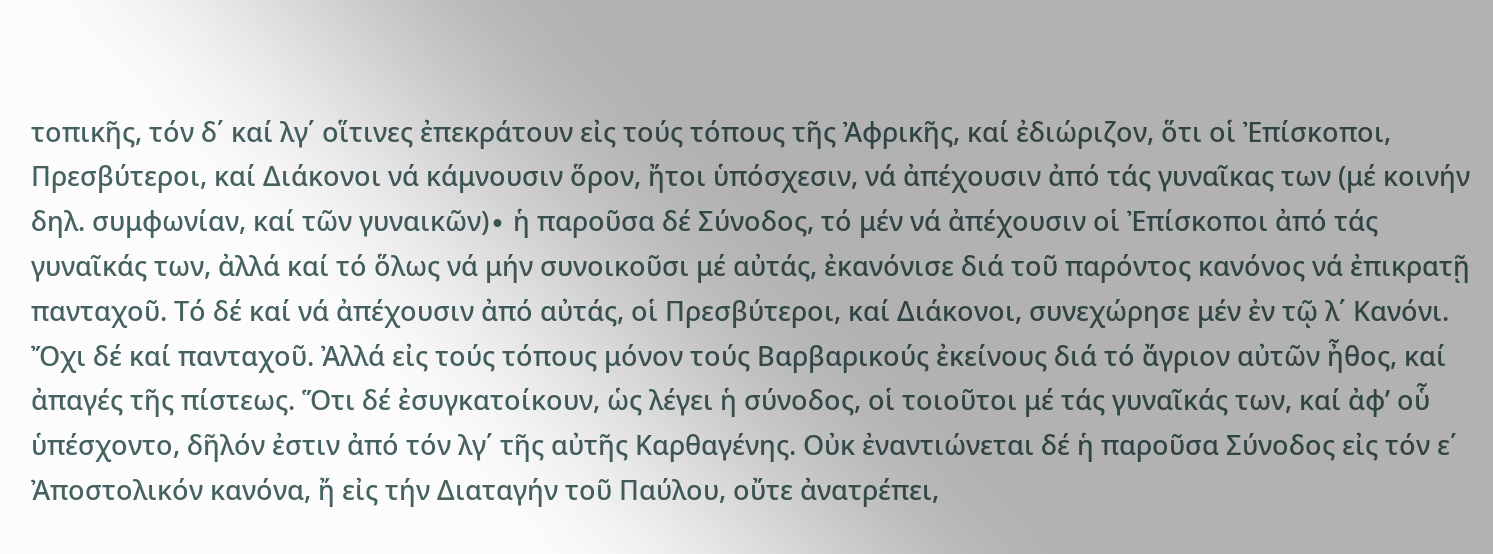τοπικῆς, τόν δ΄ καί λγ΄ οἵτινες ἐπεκράτουν εἰς τούς τόπους τῆς Ἀφρικῆς, καί ἐδιώριζον, ὅτι οἱ Ἐπίσκοποι, Πρεσβύτεροι, καί Διάκονοι νά κάμνουσιν ὅρον, ἤτοι ὑπόσχεσιν, νά ἀπέχουσιν ἀπό τάς γυναῖκας των (μέ κοινήν δηλ. συμφωνίαν, καί τῶν γυναικῶν)∙ ἡ παροῦσα δέ Σύνοδος, τό μέν νά ἀπέχουσιν οἱ Ἐπίσκοποι ἀπό τάς γυναῖκάς των, ἀλλά καί τό ὅλως νά μήν συνοικοῦσι μέ αὐτάς, ἐκανόνισε διά τοῦ παρόντος κανόνος νά ἐπικρατῇ πανταχοῦ. Τό δέ καί νά ἀπέχουσιν ἀπό αὐτάς, οἱ Πρεσβύτεροι, καί Διάκονοι, συνεχώρησε μέν ἐν τῷ λ΄ Κανόνι. Ὄχι δέ καί πανταχοῦ. Ἀλλά εἰς τούς τόπους μόνον τούς Βαρβαρικούς ἐκείνους διά τό ἄγριον αὐτῶν ἦθος, καί ἀπαγές τῆς πίστεως. Ὅτι δέ ἐσυγκατοίκουν, ὡς λέγει ἡ σύνοδος, οἱ τοιοῦτοι μέ τάς γυναῖκάς των, καί ἀφ’ οὗ ὑπέσχοντο, δῆλόν ἐστιν ἀπό τόν λγ΄ τῆς αὐτῆς Καρθαγένης. Οὐκ ἐναντιώνεται δέ ἡ παροῦσα Σύνοδος εἰς τόν ε΄ Ἀποστολικόν κανόνα, ἤ εἰς τήν Διαταγήν τοῦ Παύλου, οὔτε ἀνατρέπει,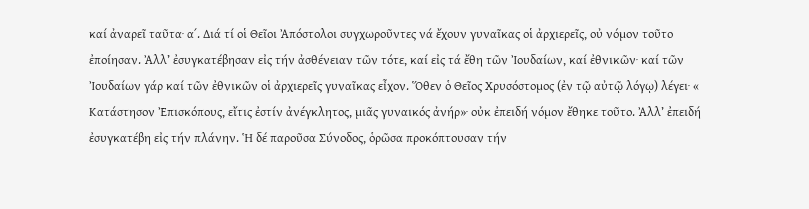καί ἀναρεῖ ταῦτα∙ α΄. Διά τί οἱ Θεῖοι Ἀπόστολοι συγχωροῦντες νά ἔχουν γυναῖκας οἱ ἀρχιερεῖς, οὐ νόμον τοῦτο ἐποίησαν. Ἀλλ’ ἐσυγκατέβησαν εἰς τήν ἀσθένειαν τῶν τότε, καί εἰς τά ἔθη τῶν Ἰουδαίων, καί ἐθνικῶν∙ καί τῶν Ἰουδαίων γάρ καί τῶν ἐθνικῶν οἱ ἀρχιερεῖς γυναῖκας εἶχον. Ὅθεν ὁ Θεῖος Χρυσόστομος (ἐν τῷ αὐτῷ λόγῳ) λέγει∙ « Κατάστησον Ἐπισκόπους, εἴτις ἐστίν ἀνέγκλητος, μιᾶς γυναικός ἀνήρ»∙ οὐκ ἐπειδή νόμον ἔθηκε τοῦτο. Ἀλλ’ ἐπειδή ἐσυγκατέβη εἰς τήν πλάνην. Ἡ δέ παροῦσα Σύνοδος, ὁρῶσα προκόπτουσαν τήν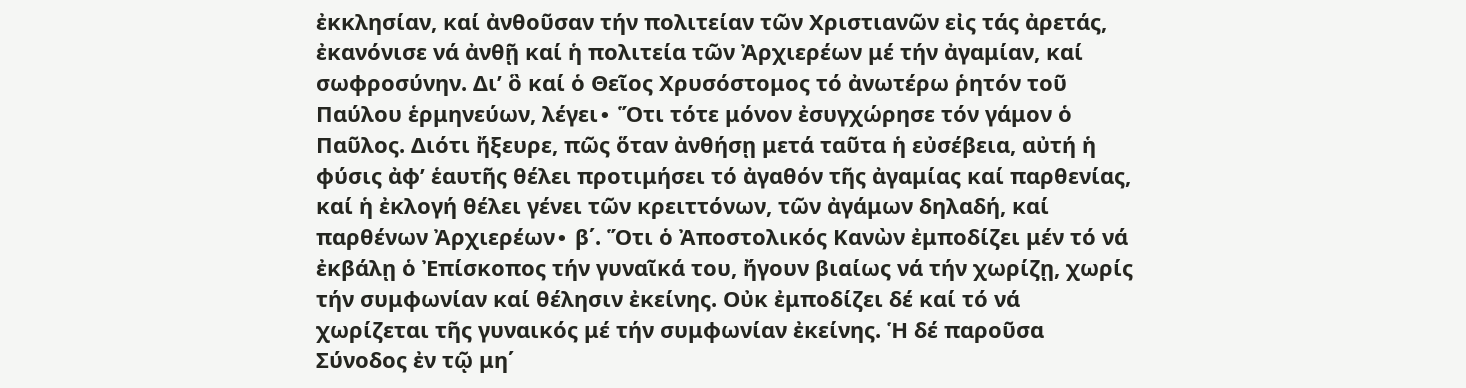ἐκκλησίαν, καί ἀνθοῦσαν τήν πολιτείαν τῶν Χριστιανῶν εἰς τάς ἀρετάς, ἐκανόνισε νά ἀνθῇ καί ἡ πολιτεία τῶν Ἀρχιερέων μέ τήν ἀγαμίαν, καί σωφροσύνην. Δι’ ὃ καί ὁ Θεῖος Χρυσόστομος τό ἀνωτέρω ῥητόν τοῦ Παύλου ἑρμηνεύων, λέγει∙ Ὅτι τότε μόνον ἐσυγχώρησε τόν γάμον ὁ Παῦλος. Διότι ἤξευρε, πῶς ὅταν ἀνθήσῃ μετά ταῦτα ἡ εὐσέβεια, αὐτή ἡ φύσις ἀφ’ ἑαυτῆς θέλει προτιμήσει τό ἀγαθόν τῆς ἀγαμίας καί παρθενίας, καί ἡ ἐκλογή θέλει γένει τῶν κρειττόνων, τῶν ἀγάμων δηλαδή, καί παρθένων Ἀρχιερέων∙ β΄. Ὅτι ὁ Ἀποστολικός Κανὼν ἐμποδίζει μέν τό νά ἐκβάλῃ ὁ Ἐπίσκοπος τήν γυναῖκά του, ἤγουν βιαίως νά τήν χωρίζῃ, χωρίς τήν συμφωνίαν καί θέλησιν ἐκείνης. Οὐκ ἐμποδίζει δέ καί τό νά χωρίζεται τῆς γυναικός μέ τήν συμφωνίαν ἐκείνης. Ἡ δέ παροῦσα Σύνοδος ἐν τῷ μη΄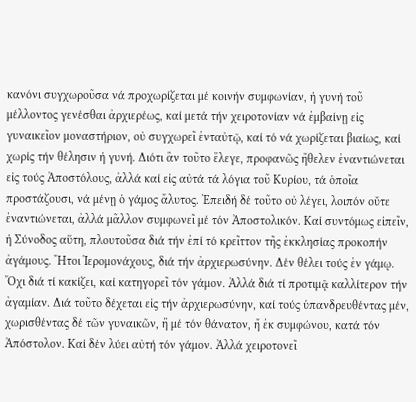κανόνι συγχωροῦσα νά προχωρίζεται μέ κοινήν συμφωνίαν, ἡ γυνή τοῦ μέλλοντος γενέσθαι ἀρχιερέως, καί μετά τήν χειροτονίαν νά ἐμβαίνῃ εἰς γυναικεῖον μοναστήριον, οὐ συγχωρεῖ ἐνταὐτῷ, καί τό νά χωρίζεται βιαίως, καί χωρίς τήν θέλησιν ἡ γυνή. Διότι ἂν τοῦτο ἔλεγε, προφανῶς ἤθελεν ἐναντιώνεται εἰς τούς Ἀποστόλους, ἀλλά καί εἰς αὐτά τά λόγια τοῦ Κυρίου, τά ὁποῖα προστάζουσι, νά μένῃ ὁ γάμος ἄλυτος. Ἐπειδή δέ τοῦτο οὐ λέγει, λοιπόν οὔτε ἐναντιώνεται, ἀλλά μᾶλλον συμφωνεῖ μέ τόν Ἀποστολικόν. Καί συντόμως εἰπεῖν, ἡ Σύνοδος αὕτη, πλουτοῦσα διά τήν ἐπί τό κρεῖττον τῆς ἐκκλησίας προκοπήν ἀγάμους. Ἤτοι Ἱερομονάχους, διά τήν ἀρχιερωσύνην. Δέν θέλει τούς ἐν γάμῳ. Ὄχι διά τί κακίζει, καί κατηγορεῖ τόν γάμον. Ἀλλά διά τί προτιμᾷ καλλίτερον τήν ἀγαμίαν. Διά τοῦτο δέχεται εἰς τήν ἀρχιερωσύνην, καί τούς ὑπανδρευθέντας μέν, χωρισθέντας δέ τῶν γυναικῶν, ἥ μέ τόν θάνατον, ἤ ἐκ συμφώνου, κατά τόν Ἀπόστολον. Καί δέν λύει αὐτή τόν γάμον. Ἀλλά χειροτονεῖ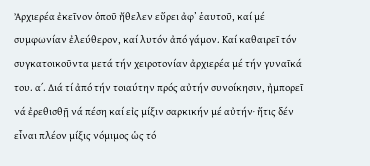Ἀρχιερέα ἐκεῖνον ὁποῦ ἤθελεν εὕρει ἀφ’ ἑαυτοῦ, καί μέ συμφωνίαν ἐλεύθερον, καί λυτόν ἀπό γάμον. Καί καθαιρεῖ τόν συγκατοικοῦντα μετά τήν χειροτονίαν ἀρχιερέα μέ τήν γυναῖκά του. α΄. Διά τί ἀπό τήν τοιαύτην πρός αὐτήν συνοίκησιν, ἠμπορεῖ νά ἐρεθισθῇ νά πέση καί εἰς μίξιν σαρκικήν μέ αὐτήν∙ ἥτις δέν εἶναι πλέον μίξις νόμιμος ὡς τό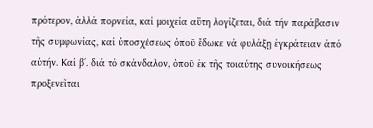πρότερον, ἀλλά πορνεία, καί μοιχεία αὕτη λογίζεται, διά τήν παράβασιν τῆς συμφωνίας, καί ὑποσχέσεως ὁποῦ ἔδωκε νά φυλάξῃ ἐγκράτειαν ἀπό αὐτήν. Καί β΄. διά τό σκάνδαλον, ὁποῦ ἐκ τῆς τοιαύτης συνοικήσεως προξενεῖται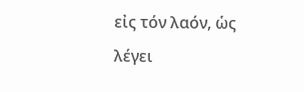εἰς τόν λαόν, ὡς λέγει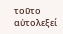τοῦτο αὐτολεξεί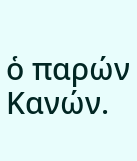ὁ παρών Κανών.